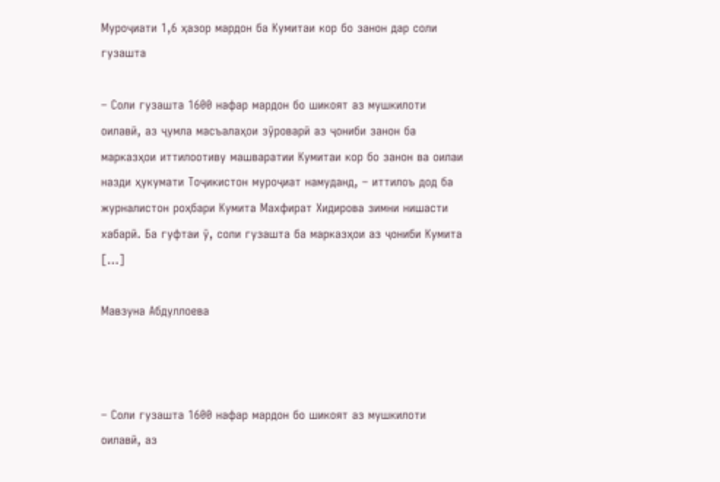Муроҷиати 1,6 ҳазор мардон ба Кумитаи кор бо занон дар соли гузашта

– Соли гузашта 1600 нафар мардон бо шикоят аз мушкилоти оилавӣ, аз ҷумла масъалаҳои зӯроварӣ аз ҷониби занон ба марказҳои иттилоотиву машваратии Кумитаи кор бо занон ва оилаи назди ҳукумати Тоҷикистон муроҷиат намуданд, – иттилоъ дод ба журналистон роҳбари Кумита Махфират Хидирова зимни нишасти хабарӣ. Ба гуфтаи ӯ, соли гузашта ба марказҳои аз ҷониби Кумита […]

Мавзуна Абдуллоева



– Соли гузашта 1600 нафар мардон бо шикоят аз мушкилоти оилавӣ, аз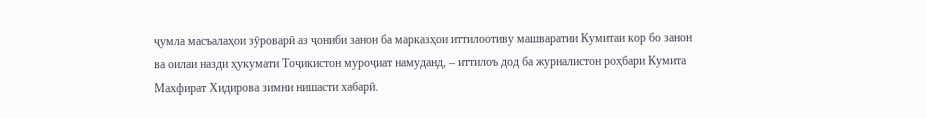ҷумла масъалаҳои зӯроварӣ аз ҷониби занон ба марказҳои иттилоотиву машваратии Кумитаи кор бо занон ва оилаи назди ҳукумати Тоҷикистон муроҷиат намуданд, – иттилоъ дод ба журналистон роҳбари Кумита Махфират Хидирова зимни нишасти хабарӣ.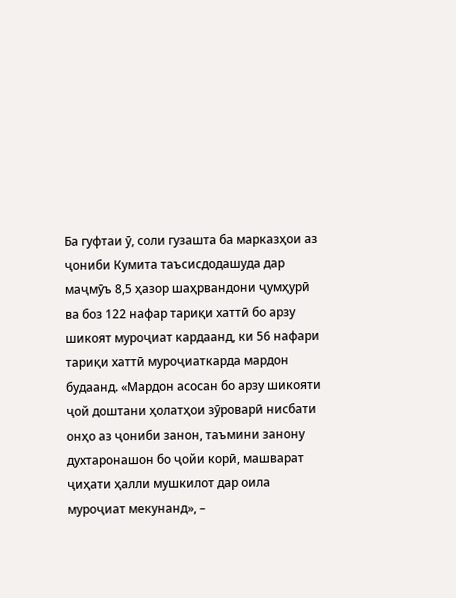Ба гуфтаи ӯ, соли гузашта ба марказҳои аз ҷониби Кумита таъсисдодашуда дар маҷмӯъ 8,5 ҳазор шаҳрвандони ҷумҳурӣ ва боз 122 нафар тариқи хаттӣ бо арзу шикоят муроҷиат кардаанд, ки 56 нафари тариқи хаттӣ муроҷиаткарда мардон будаанд. «Мардон асосан бо арзу шикояти ҷой доштани ҳолатҳои зӯроварӣ нисбати онҳо аз ҷониби занон, таъмини занону духтаронашон бо ҷойи корӣ, машварат ҷиҳати ҳалли мушкилот дар оила муроҷиат мекунанд», –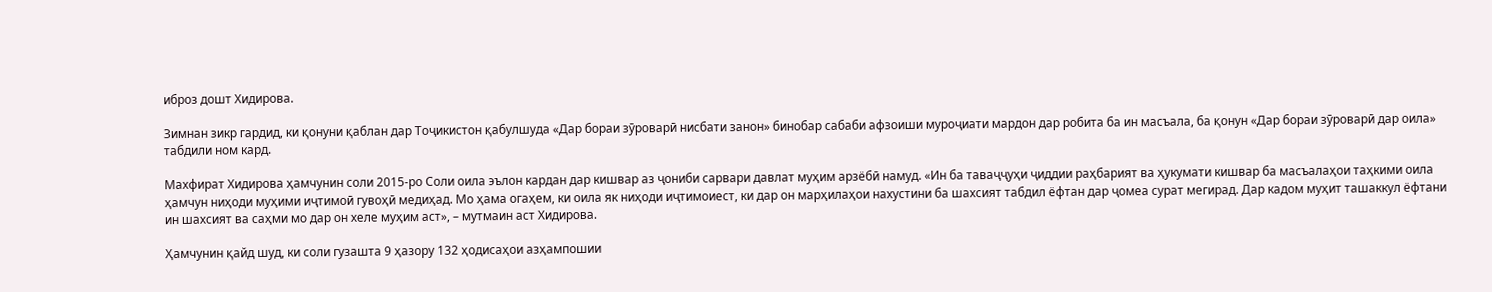иброз дошт Хидирова.

Зимнан зикр гардид, ки қонуни қаблан дар Тоҷикистон қабулшуда «Дар бораи зӯроварӣ нисбати занон» бинобар сабаби афзоиши муроҷиати мардон дар робита ба ин масъала, ба қонун «Дар бораи зӯроварӣ дар оила» табдили ном кард.

Махфират Хидирова ҳамчунин соли 2015-ро Соли оила эълон кардан дар кишвар аз ҷониби сарвари давлат муҳим арзёбӣ намуд. «Ин ба таваҷҷуҳи ҷиддии раҳбарият ва ҳукумати кишвар ба масъалаҳои таҳкими оила ҳамчун ниҳоди муҳими иҷтимоӣ гувоҳӣ медиҳад. Мо ҳама огаҳем, ки оила як ниҳоди иҷтимоиест, ки дар он марҳилаҳои нахустини ба шахсият табдил ёфтан дар ҷомеа сурат мегирад. Дар кадом муҳит ташаккул ёфтани ин шахсият ва саҳми мо дар он хеле муҳим аст», – мутмаин аст Хидирова.

Ҳамчунин қайд шуд, ки соли гузашта 9 ҳазору 132 ҳодисаҳои азҳампошии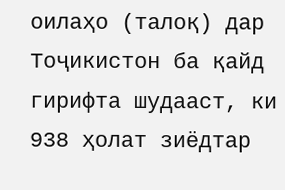оилаҳо (талоқ) дар Тоҷикистон ба қайд гирифта шудааст, ки 938 ҳолат зиёдтар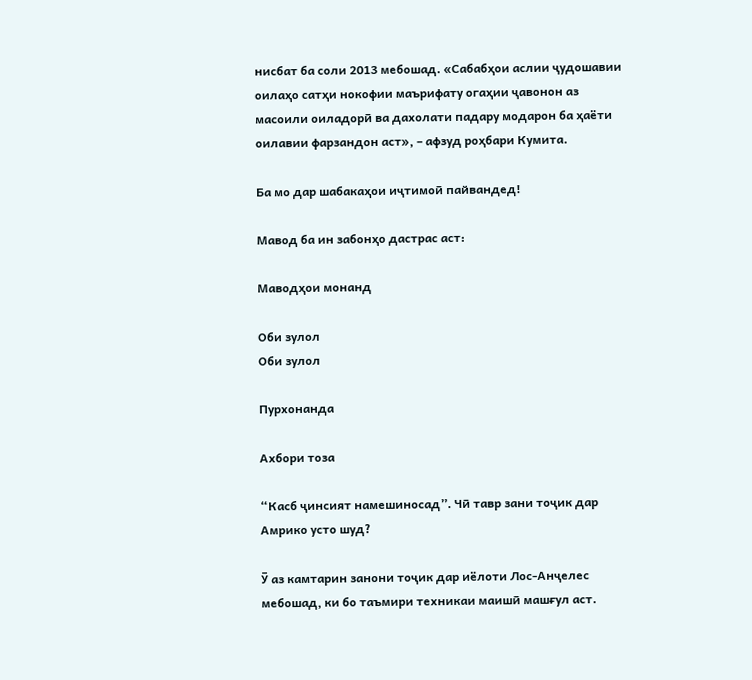нисбат ба соли 2013 мебошад. «Сабабҳои аслии ҷудошавии оилаҳо сатҳи нокофии маърифату огаҳии ҷавонон аз масоили оиладорӣ ва дахолати падару модарон ба ҳаёти оилавии фарзандон аст», – афзуд роҳбари Кумита.

Ба мо дар шабакаҳои иҷтимоӣ пайвандед!

Мавод ба ин забонҳо дастрас аст:

Маводҳои монанд

Оби зулол
Оби зулол

Пурхонанда

Ахбори тоза

“Касб ҷинсият намешиносад”. Чӣ тавр зани тоҷик дар Амрико усто шуд?

Ӯ аз камтарин занони тоҷик дар иёлоти Лос-Анҷелес мебошад, ки бо таъмири техникаи маишӣ машғул аст.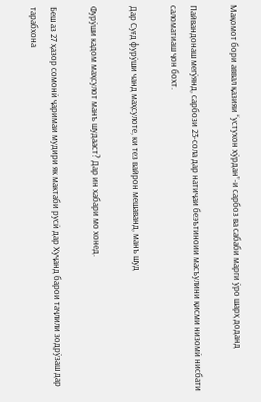Мақомот бори аввал қазияи “устухон хӯрдан”-и сарбоз ва сабаби марги ӯро шарҳ доданд

Пайвандонаш мегӯянд, сарбози 23-сола дар натиҷаи беэътиноии масъулини қисми низомӣ нисбати саломатиаш ҷон бохт.

Дар Суғд фурӯши чанд маҳсулоте, ки тез вайрон мешаванд, манъ шуд

Фурӯши кадом маҳсулот манъ шудааст? Дар ин хабари мо хонед.

Беш аз 27 ҳазор сомонӣ ҷаримаи мудири як мактаби русӣ дар Хуҷанд барои таҷлили зодрӯзаш дар тарабхона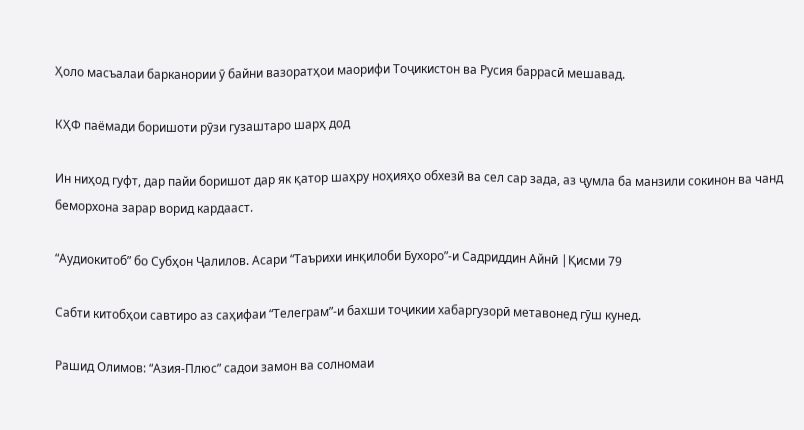Ҳоло масъалаи барканории ӯ байни вазоратҳои маорифи Тоҷикистон ва Русия баррасӣ мешавад.

КҲФ паёмади боришоти рӯзи гузаштаро шарҳ дод

Ин ниҳод гуфт, дар пайи боришот дар як қатор шаҳру ноҳияҳо обхезӣ ва сел сар зада, аз ҷумла ба манзили сокинон ва чанд беморхона зарар ворид кардааст.

“Аудиокитоб” бо Субҳон Ҷалилов. Асари “Таърихи инқилоби Бухоро”-и Садриддин Айнӣ |Қисми 79

Cабти китобҳои савтиро аз саҳифаи “Телеграм”-и бахши тоҷикии хабаргузорӣ метавонед гӯш кунед.

Рашид Олимов: “Азия-Плюс” садои замон ва солномаи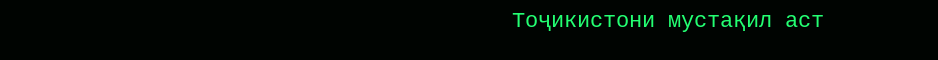Тоҷикистони мустақил аст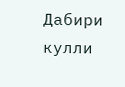Дабири кулли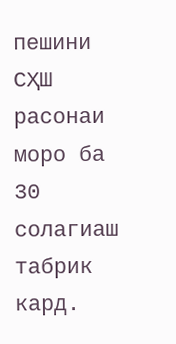пешини СҲШ расонаи моро ба 30 солагиаш табрик кард.